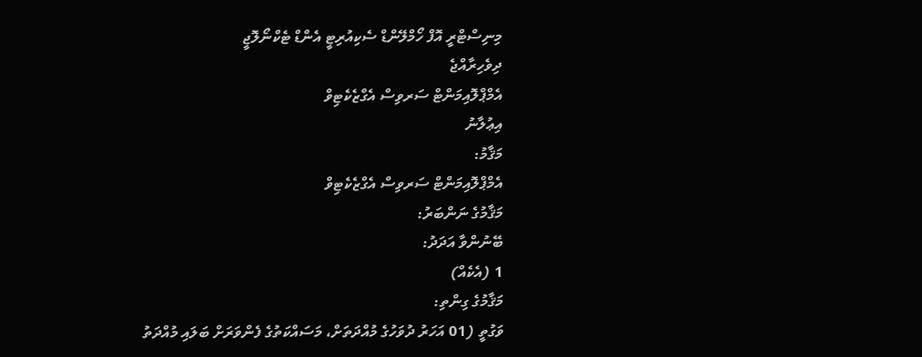މިނިސްޓްރީ އޮފް ހޯމްލޭންޑް ސެކިއުރިޓީ އެންޑް ޓެކްނޯލޮޖީ
ދިވެހިރާއްޖެ
އެމްޕްލޮއިމަންޓް ސަރވިސް އެގްޒެކެޓިވް
އިޢުލާނު
މަޤާމު:
އެމްޕްލޮއިމަންޓް ސަރވިސް އެގްޒެކެޓިވް
މަޤާމުގެ ނަންބަރު:
ބޭނުންވާ އަދަދު:
1 (އެކެއް)
މަޤާމުގެ ގިންތި:
ވަގުތީ (01 އަހަރު ދުވަހުގެ މުއްދަތަށް، މަސައްކަތުގެ ފެންވަރަށް ބަލައި މުއްދަތު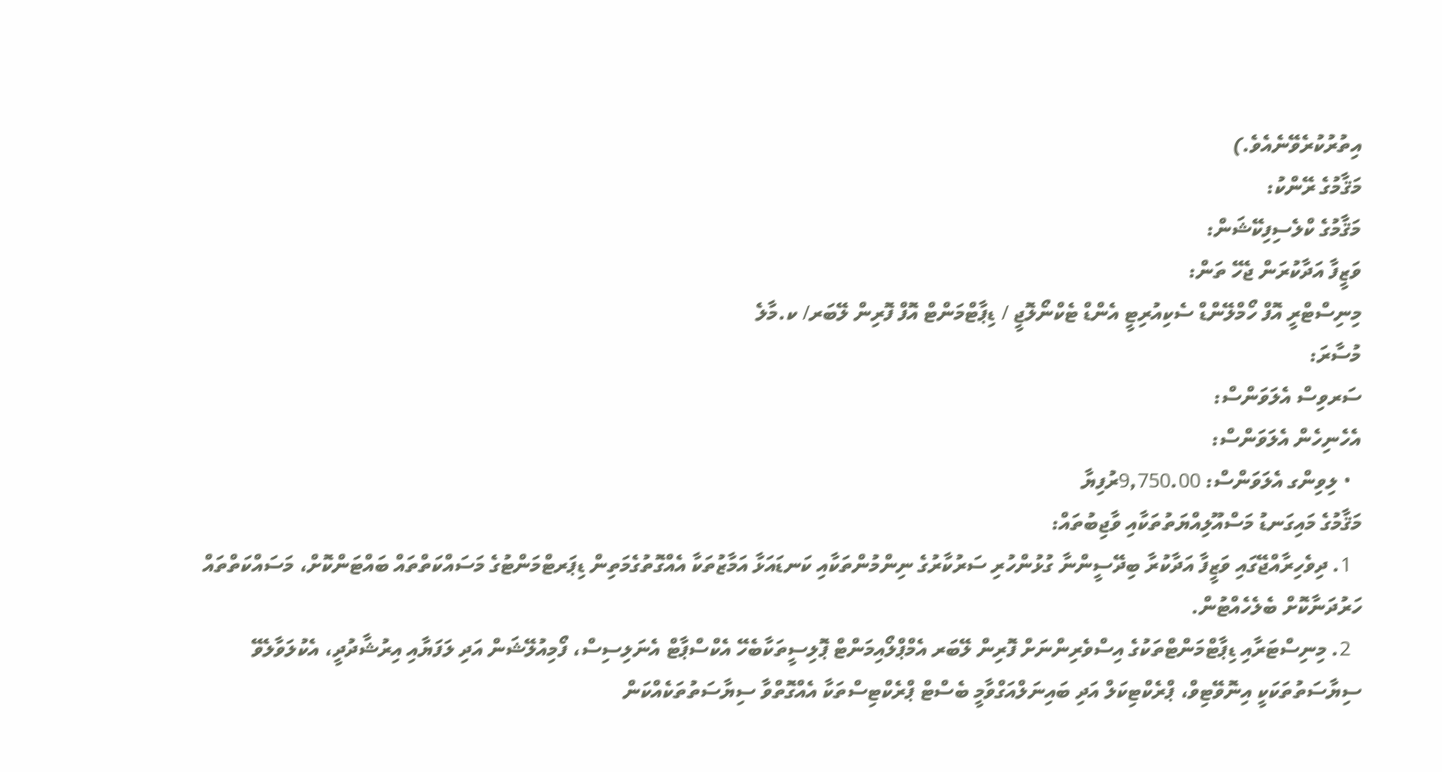އިތުރުކުރެވޭނެއެވެ.)
މަޤާމުގެ ރޭންކު:
މަޤާމުގެ ކްލެސިފިކޭޝަން:
ވަޒީފާ އަދާކުރަން ޖެހޭ ތަން:
މިނިސްޓްރީ އޮފް ހޯމްލޭންޑް ސެކިއުރިޓީ އެންޑް ޓެކްނޯލޮޖީ / ޑިޕާޓްމަންޓް އޮފް ފޮރިން ލޭބަރ/ ކ.މާލެ
މުސާރަ:
ސަރވިސް އެލަވަންސް:
އެހެނިހެން އެލަވަންސް:
  • ލިވިންގ އެލަވަންސް: 9,750.00ރުފިޔާ
މަޤާމުގެ މައިގަނޑު މަސްއޫލިއްޔަތުތަކާއި ވާޖިބުތައް:
  1. ދިވެހިރާއްޖޭގައި ވަޒީފާ އަދާކުރާ ބިދޭސީންނާ ގުޅުންހުރި ސަރުކާރުގެ ނިންމުންތަކާއި ކަނޑައަޅާ އަމާޒުތަކާ އެއްގޮތުގެމަތިން ޑިޕަރޓްމަންޓުގެ މަސައްކަތްތައް ބައްޓަންކޮށް، މަސައްކަތްތައް ހަރުދަނާކޮށް ބެލެހެއްޓުން.
  2. މިނިސްޓަރާއި ޑިޕާޓްމަންޓްތަކުގެ އިސްވެރިންނަށް ފޮރިން ލޭބަރ އެމްޕްލޯއިމަންޓް ޕޮލިސީތަކާބެހޭ އެކްސްޕާޓް އެނަލިސިސް، ފޯމިއުލޭޝަން އަދި ލަފަޔާއި އިރުޝާދުދީ، އެކުލަވާލެވޭ ސިޔާސަތުތަކަކީ އިނޮވޭޓިވް، ޕްރެކްޓިކަލް އަދި ބައިނަލްއަގްވާމީ ބެސްޓް ޕްރެކްޓިސްތަކާ އެއްގޮތްވާ ސިޔާސަތުތަކެއްކަން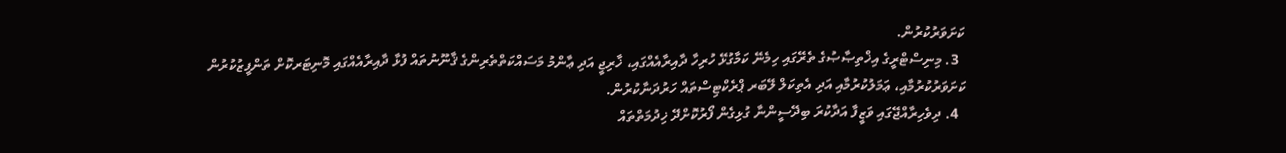ކަށަވަރުކުރުން.
  3. މިނިސްޓްރީގެ އިޚްތިޞާޞުގެ ތެރޭގައި ހިމެނޭ ކަމާގުޅޭ ހުރިހާ ދާއިރާއެއްގައި، ޚާރިޖީ އަދި ޢާންމު މަސައްކަތްތެރިންގެ ޤާނޫނުތައް ފުޅާ ދާއިރާއެއްގައި މޮނިޓަރކޮށް ތަންފީޒުކުރުން ކަށަވަރުކުރުމާއި، ޢަމަލުކުރުމާއި އަދި އެތިކަލް ލޭބަރ ޕްރެކްޓިސްތައް ހަރުދަނާކުރުން.
  4. ދިވެހިރާއްޖޭގައި ވަޒީފާ އަދާކުރަ ބިދޭސީންނާ ގުޅިގެން ފޯރުކޮށްދޭ ޚިދުމަތްތައް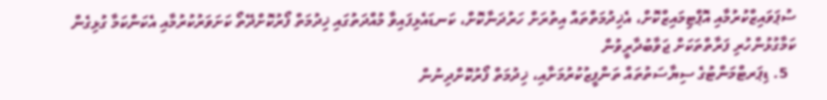ސުޕަވައިޒްކުރުމާއި އޮޕްޓިމައިޒްކޮށް، އެޚިދުމަތްތައް އިތުރަށް ހަރުދަނާކޮށް، ކަނޑައެޅިފައިވާ މުއްދަތުގައި ޚިދުމަތް ފޯރުކޮށްދޭތޯ ކަށަވަރުކުރުމާއި އެކަންކަމާ ގުޅިގެން ކަމާގުޅުންހުރި ފަރާތްތަކަށް ޖަވާބުދާރީވުން
  5. ޑިޕަރޓްމަންޓުގެ ސިޔާސަތުތައް ތަންފީޒުކުރުމަށާއި، ޚިދުމަތް ފޯރުކޮށްދިނުން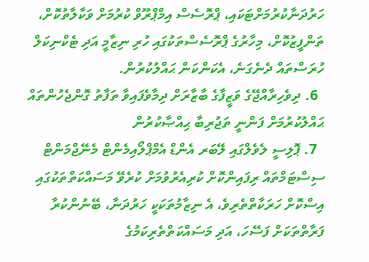ހަރުދަނާކުރުމަށްޓަކައި، ޕްރޮސެސް އިމްޕްރޫވް ކުރުމަށް ވަކާލާތުކޮށް، ތަންފީޒުކޮށް، މިހާރުގެ ޕްރޮސެސްތަކުގައި ހުރި ނިޒާމީ އަދި ޓެކްނިކަލް ހުރަސްތައް ދެނެގަނެ، އެކަންކަން ޙައްލުކުރުން.
  6. ދިވެހިރާއްޖޭގެ ވަޒީފާގެ ބާޒާރަށް ދިމާވެފައިވާ ތަފާތު ގޮންޖެހުންތައް ޙައްލުކުރުމަށް ފަންނީ ތަޖުރިބާ ޙިއްޞާކުރުން
  7. ޕޮލިސީ ލެވެލްގައި ލޭބަރ އެންޑް އެމްޕްލޯއިމެންޓް މެނޭޖްމަންޓް ސިސްޓަމްތައް ރިފައިންކޮށް ކުރިއެރުވުމަށް ކުރެވޭ މަސައްކަތްތަކުގައި އިސްކޮށް ހަރަކާތްތެރިވެ، އެ ނިޒާމުތަކަކީ ހަރުދަނާ، ބޭނުންކުރާ ފަރާތްތަކަށް ފަސޭހަ، އަދި މަސައްކަތްތެރިކަމުގެ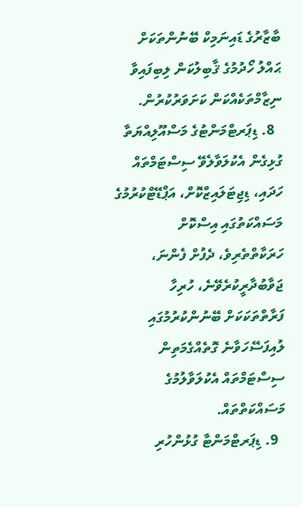ބާޒާރުގެ ޑައިނަމިކް ބޭނުންތަކަށް ޙައްލު ހޯދުމުގެ ޤާބިލުކަން ލިބިފައިވާ ނިޒާމްތަކެއްކަން ކަށަވަރުކުރުން.
  8. ޑިޕަރޓްމަންޓުގެ މަސްއޫލިއްޔަތާ ގުޅިގެން އެކުލަވާލެވޭ ސިސްޓަމްތައް ހަދައި، ޑިޖިޓަލައިޒްކޮށް، އަޕްޑޭޓްކުރުމުގެ މަސައްކަތުގައި އިސްކޮށް ހަރަކާތްތެރިވެ، ދެފުށް ފެންނަ، ޖަވާބުދާރީކުރެވޭނެ، ހުރިހާ ފަރާތްތަކަކަށް ބޭނުންކުރުމުގައި ލުއިފަސޭހަވާނެ ގޮތެއްގެމަތިން ސިސްޓަމްތައް އެކުލަވާލުމުގެ މަސައްކަތްތައް.
  9. ޑިޕަރޓްމަންޓާ ގުޅުންހުރި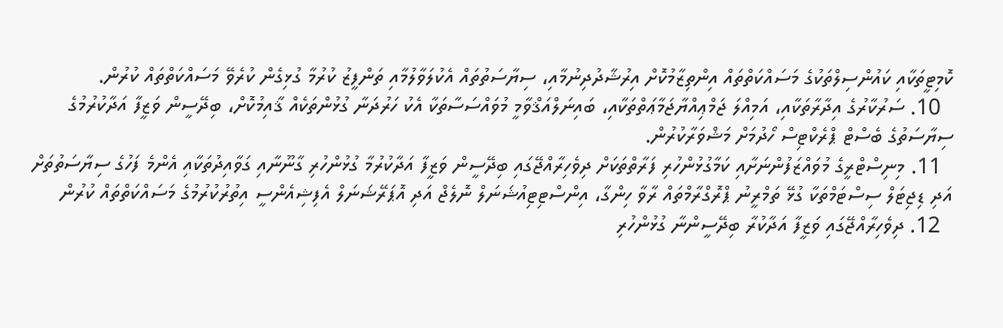ކޮމިޓީތަކާއި ކައުންސިލްތަކުގެ މަސައްކަތްތައް އިންތިޒާމުކޮށް އިރުޝާދުދިނުމާއި، ސިޔާސަތުތައް އެކުލަވާލުމާއި ތަންފީޒު ކުރުމާ ގުޅިގެން ކުރެވޭ މަސައްކަތްތައް ކުރުން.
  10. ސަރުކާރުގެ އިދާރާތަކާއި، އަމިއްލަ ޖަމްޢިއްޔާޖަމާޢަތްތަކާއި، ބައިނަލްއަޤްވާމީ މުވައްސަސާތަކާ އެކު ހަރުދަނާ ގުޅުންތަކެއް ޤާއިމުކޮށް، ބިދޭސީން ވަޒީފާ އަދާކުރުމުގެ ސިޔާސަތުގެ ބެސްޓް ޕްރެކްޓިސް ހޯދުމަށް މަޝްވަރާކުރުން.
  11. މިނިސްޓްރީގެ މުވައްޒަފުންނަށާއި ކަމާގުޅުންހުރި ފަރާތްތަކަށް ދިވެހިރާއްޖޭގައި ބިދޭސީން ވަޒީފާ އަދާކުރުމާ ގުޅުންހުރި ގާނޫނާއި ގަވާއިދުތަކާއި އެންމެ ފަހުގެ ސިޔާސަތުތަށް އަދި ޑިޖިޓަލް ސިސްޓަމްތަކާ ގުޅޭ ތަމްރީނު ޕްރޮގްރާމްތައް ރާވާ ހިންގާ، އިންސްޓިޓިއުޝަނަލް ނޮލެޖް އަދި އޮޕަރޭޝަނަލް އެފިޝިއެންސީ އިތުރުކުރުމުގެ މަސައްކަތްތައް ކުރުން
  12. ދިވެހިރާއްޖޭގައި ވަޒީފާ އަދާކުރާ ބިދޭސީންނާ ގުޅުންހުރި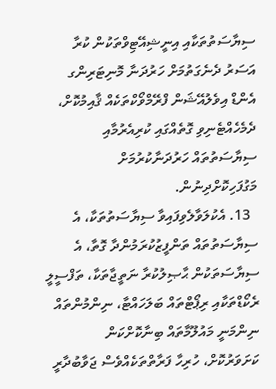ސިޔާސަތުތަކާއި އިނީޝިއޭޓިވްތަކުން ކުރާ އަސަރު ދެނެގަތުމަށް ހަރުދަނާ މޮނިޓަރިންގ އެންޑް އިވެލުއޭޝަން ފްރޭމްވޯކްތަކެއް ޤާއިމުކޮށް، ދެމެހެއްޓެނިވި ގޮތެއްގައި ކުރިއެރުމާއި ސިޔާސަތުތައް ހަރުދަނާކުރުމަށް މަގުފަހިކޮށްދިނުން.
  13. އެކުލަވާލެވިފައިވާ ސިޔާސަތުތަކާ، އެ ސިޔާސަތުތައް ތަންފީޒުކުރަމުންދާ ގޮތާ، އެ ސިޔާސަތަކުން ޙާޞިލުކުރާ ނަތީޖާތަކާ، ތަފްސީލީ ރެކޯޑްތަކާއި ރިޕޯޓްތައް ބަލަހައްޓާ، ނިންމުންތައް ނިންމަނީ މައުލޫމާތައް ބިނާކޮށްކަން ކަށަވަރުކޮށް، ހުރިހާ ފަރާތްތަކެއްވެސް ޖަވާބުދާރީ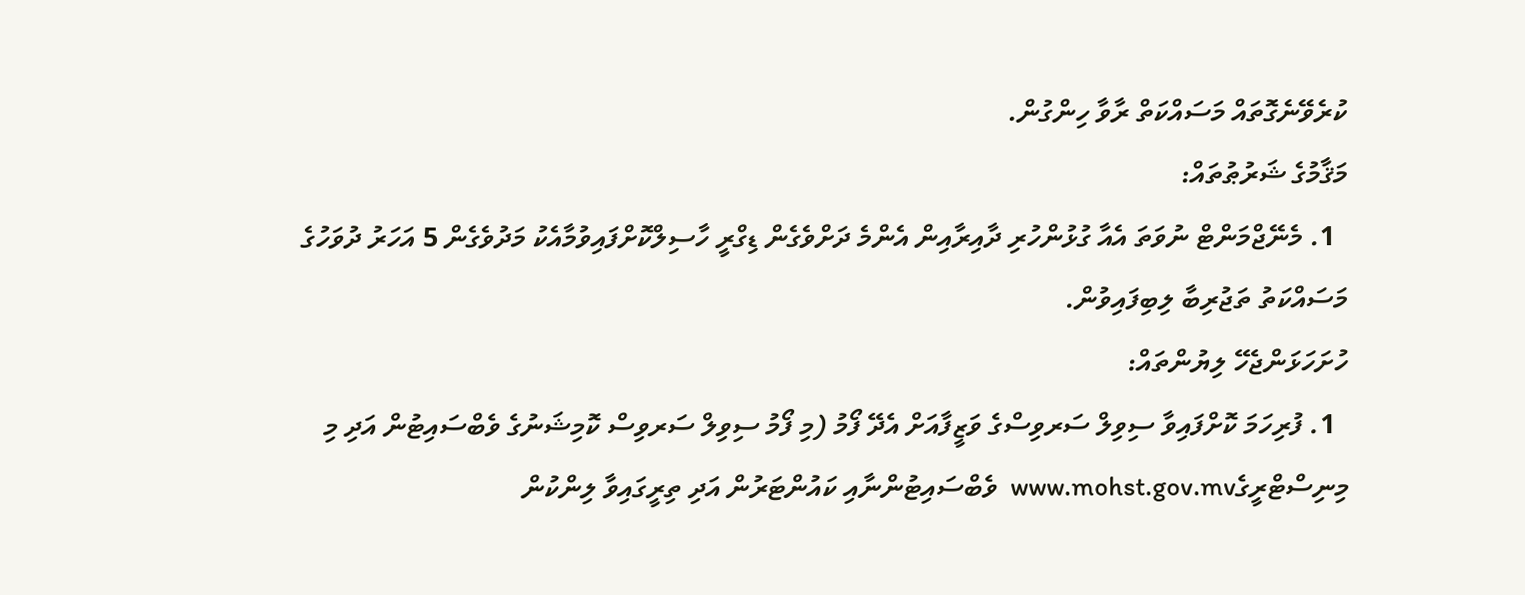ކުރެވޭނެގޮތައް މަސައްކަތް ރާވާ ހިންގުން.
މަޤާމުގެ ޝަރުޠުތައް:
  1. މެނޭޖްމަންޓް ނުވަތަ އެއާ ގުޅުންހުރި ދާއިރާއިން އެންމެ ދަށްވެގެން ޑިގްރީ ހާސިލްކޮށްފައިވުމާއެކު މަދުވެގެން 5 އަހަރު ދުވަހުގެ މަސައްކަތު ތަޖުރިބާ ލިބިފައިވުން.
ހުށަހަޅަންޖެހޭ ލިޔުންތައް:
  1. ފުރިހަމަ ކޮށްފައިވާ ސިވިލް ސަރވިސްގެ ވަޒީފާއަށް އެދޭ ފޯމު (މި ފޯމު ސިވިލް ސަރވިސް ކޮމިޝަނުގެ ވެބްސައިޓުން އަދި މި މިނިސްޓްރީގެwww.mohst.gov.mv  ވެބްސައިޓުންނާއި ކައުންޓަރުން އަދި ތިރީގައިވާ ލިންކުން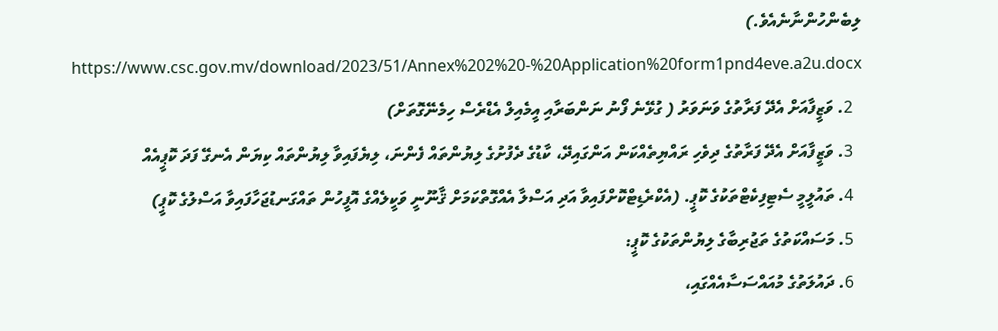ލިބެންހުންނާނެއެވެ.) https://www.csc.gov.mv/download/2023/51/Annex%202%20-%20Application%20form1pnd4eve.a2u.docx
  2. ވަޒީފާއަށް އެދޭ ފަރާތުގެ ވަނަވަރު ( ގުޅޭނެ ފޯނު ނަންބަރާއި އީމެއިލް އެޑްރެސް ހިމެނޭގޮތަށް)
  3. ވަޒީފާއަށް އެދޭ ފަރާތުގެ ދިވެހި ރައްޔިތެއްކަން އަންގައިދޭ، ކާޑުގެ ދެފުށުގެ ލިޔުންތައް ފެންނަ، ލިޔެފައިވާ ލިޔުންތައް ކިޔަން އެނގޭ ފަދަ ކޮޕީއެއް
  4. ތައުލީމީ ސެޓިފިކެޓްތަކުގެ ކޮޕީ. (އެކްރެޑިޓްކޮށްފައިވާ އަދި އަސްލާ އެއްގޮތްކަމަށް ޤާނޫނީ ވަކީލެއްގެ އޮފީހުން ތައްގަނޑުޖަހާފައިވާ އަސްލުގެ ކޮޕީ)
  5. މަސައްކަތުގެ ތަޖުރިބާގެ ލިޔުންތަކުގެ ކޮޕީ:
  6. ދައުލަތުގެ މުއައްސަސާއެއްގައި،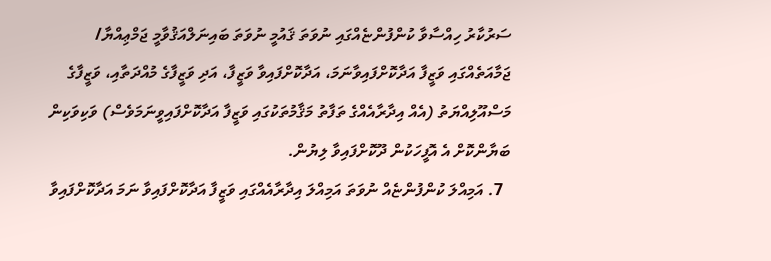ސަރުކާރު ހިއްސާވާ ކުންފުންޏެއްގައި ނުވަތަ ޤައުމީ ނުވަތަ ބައިނަލްއަޤުވާމީ ޖަމްޢިއްޔާ/ ޖަމާއަތެއްގައި ވަޒީފާ އަދާކޮށްފައިވާނަމަ، އަދާކޮށްފައިވާ ވަޒީފާ، އަދި ވަޒީފާގެ މުއްދަތާއި، ވަޒީފާގެ މަސްއޫލިއްޔަތު (އެއް އިދާރާއެއްގެ ތަފާތު މަޤާމުތަކުގައި ވަޒީފާ އަދާކޮށްފައިވީނަމަވެސް) ވަކިވަކިން ބަޔާންކޮށް އެ އޮފީހަކުން ދޫކޮށްފައިވާ ލިޔުން.
  7. އަމިއްލަ ކުންފުންޏެއް ނުވަތަ އަމިއްލަ އިދާރާއެއްގައި ވަޒީފާ އަދާކޮށްފައިވާ ނަމަ އަދާކޮށްފައިވާ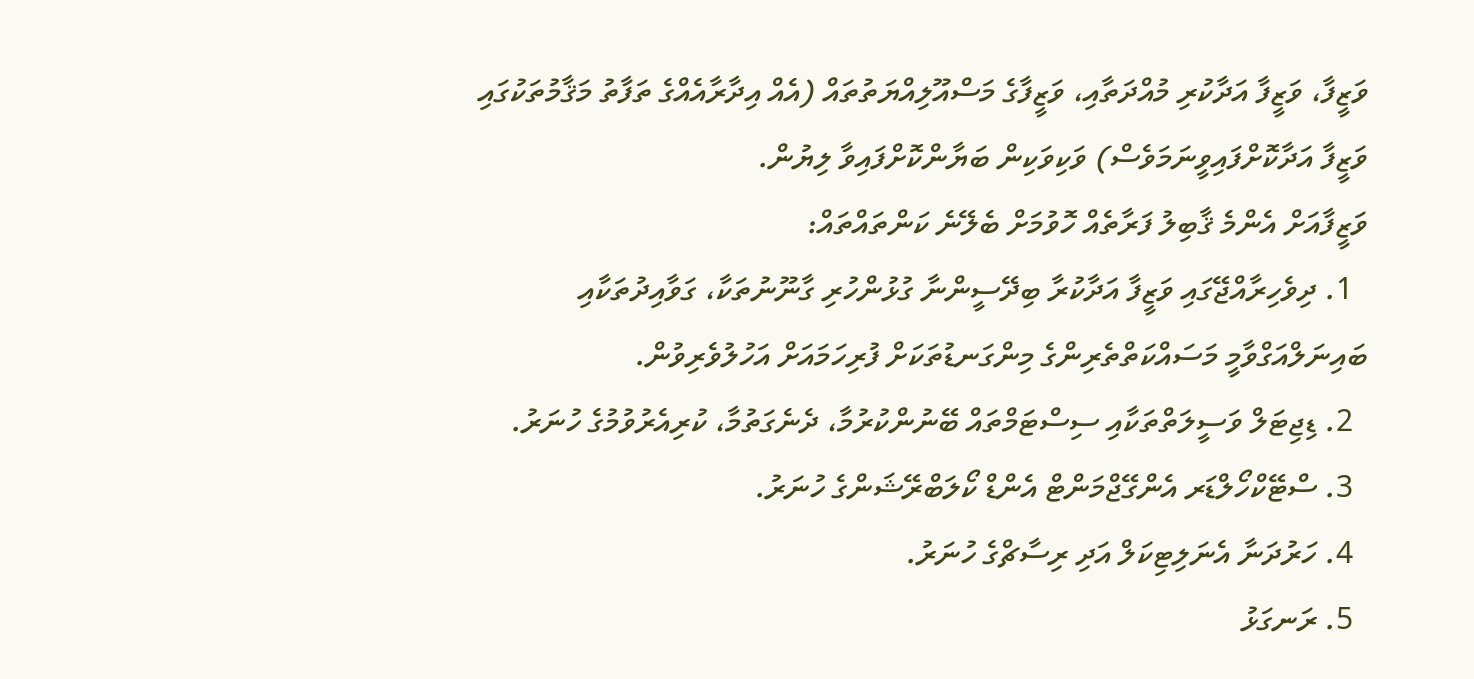ވަޒީފާ، ވަޒީފާ އަދާކުރި މުއްދަތާއި، ވަޒީފާގެ މަސްއޫލިއްޔަތުތައް (އެއް އިދާރާއެއްގެ ތަފާތު މަޤާމުތަކުގައި ވަޒީފާ އަދާކޮށްފައިވީނަމަވެސް) ވަކިވަކިން ބަޔާންކޮށްފައިވާ ލިޔުން.
ވަޒީފާއަށް އެންމެ ޤާބިލު ފަރާތެއް ހޮވުމަށް ބެލޭނެ ކަންތައްތައް:
  1. ދިވެހިރާއްޖޭގައި ވަޒީފާ އަދާކުރާ ބިދޭސީންނާ ގުޅުންހުރި ގާނޫނުތަކާ، ގަވާއިދުތަކާއި ބައިނަލްއަގްވާމީ މަސައްކަތްތެރިންގެ މިންގަނޑުތަކަށް ފުރިހަމައަށް އަހުލުވެރިވުން.
  2. ޑިޖިޓަލް ވަސީލަތްތަކާއި ސިސްޓަމްތައް ބޭނުންކުރުމާ، ދެނެގަތުމާ، ކުރިއެރުވުމުގެ ހުނަރު.
  3. ސްޓޭކްހޯލްޑަރ އެންގޭޖްމަންޓް އެންޑް ކޯލަބްރޭޝަންގެ ހުނަރު.
  4. ހަރުދަނާ އެނަލިޓިކަލް އަދި ރިސާޗްގެ ހުނަރު.
  5. ރަނގަޅު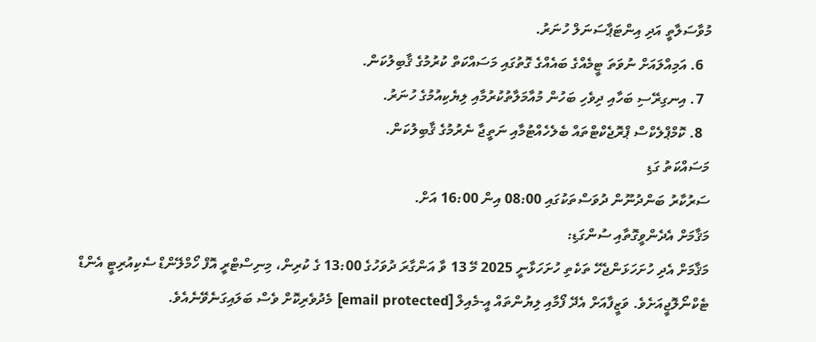މުވާސަލާތީ އަދި އިންޓަޕާސަނަލް ހުނަރު.
  6. އަމިއްލައަށް ނުވަތަ ޓީމެއްގެ ބައެއްގެ ގޮތުގައި މަސައްކަތް ކުރުމުގެ ޤާބިލުކަން.
  7. އިނގިރޭސި ބަހާއި ދިވެހި ބަހުން މުއާމަލާތުކުރުމާއި ލިޔެކިއުމުގެ ހުނަރު.
  8. ކޮމްޕްލެކްސް ޕްރޮޖެކްޓްތައް ބެލެހެއްޓުމާއި ނަތީޖާ ނެރުމުގެ ޤާބިލުކަން.
މަސައްކަތު ގަޑި
ސަރުކާރު ބަންދުނޫން ދުވަސްތަކުގައި 08:00 އިން 16:00 އަށް.
މަޤާމަށް އެދެންވީގޮތާއި ސުންގަޑި:
މަޤާމަށް އެދި ހުށަހަޅަންޖެހޭ ތަކެތި ހުށަހަޅާނީ 2025 މޭ 13 ވާ އަންގާރަ ދުވަހުގެ 13:00 ގެ ކުރިން، މިނިސްޓްރީ އޮފް ހޯމްލޭންޑް ސެކިއުރިޓީ އެންޑް ޓެކްނޯލޮޖީއަށެވެ. ވަޒީފާއަށް އެދޭ ފޯމާއި ލިޔުންތައް އީ-މެއިލް [email protected] މެދުވެރިކޮށް ވެސް ބަލައިގަނެވޭނެއެވެ.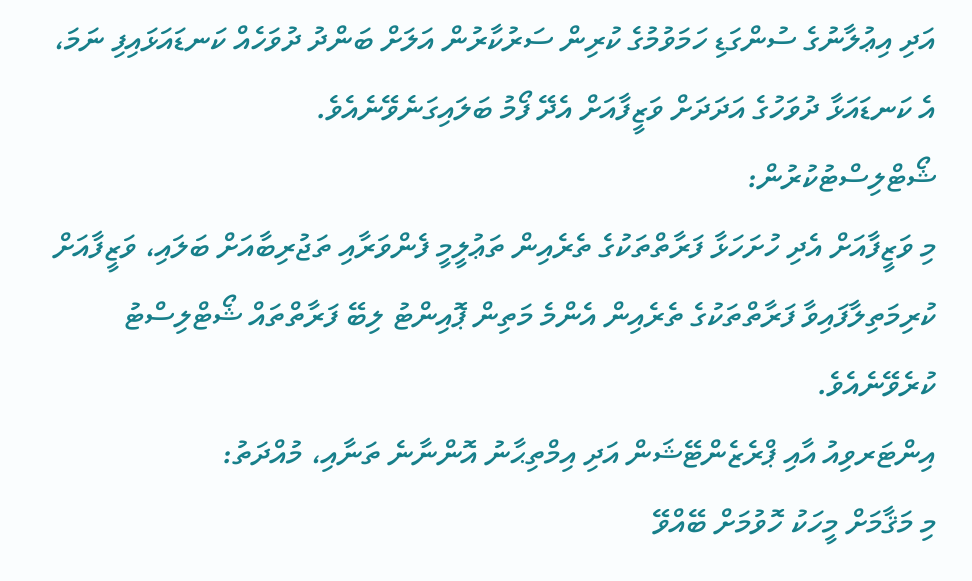އަދި އިޢުލާނުގެ ސުންގަޑި ހަމަވުމުގެ ކުރިން ސަރުކާރުން އަލަށް ބަންދު ދުވަހެއް ކަނޑައަޅައިފި ނަމަ، އެ ކަނޑައަޅާ ދުވަހުގެ އަދަދަށް ވަޒީފާއަށް އެދޭ ފޯމު ބަލައިގަނެވޭނެއެވެ.
ޝޯޓްލިސްޓުކުރުން:
މި ވަޒީފާއަށް އެދި ހުށަހަޅާ ފަރާތްތަކުގެ ތެރެއިން ތަޢުލީމީ ފެންވަރާއި ތަޖުރިބާއަށް ބަލައި، ވަޒީފާއަށް ކުރިމަތިލާފައިވާ ފަރާތްތަކުގެ ތެރެއިން އެންމެ މަތިން ޕޮއިންޓު ލިބޭ ފަރާތްތައް ޝޯޓްލިސްޓު ކުރެވޭނެއެވެ.
އިންޓަރވިއު އާއި ޕްރެޒެންޓޭޝަން އަދި އިމްތިޙާނު އޮންނާނެ ތަނާއި، މުއްދަތު:
މި މަޤާމަށް މީހަކު ހޮވުމަށް ބޭއްވޭ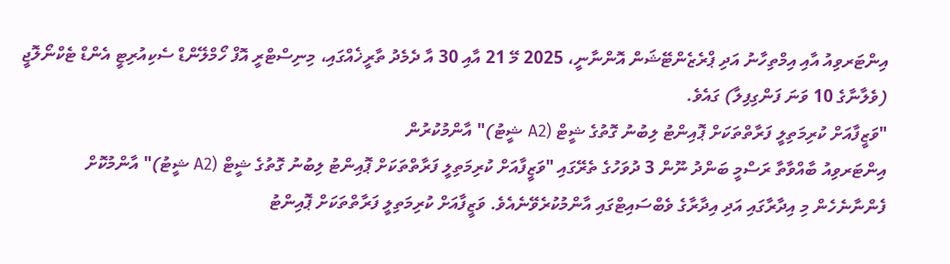އިންޓަރވިއު އާއި އިމްތިހާނު އަދި ޕްރެޒެންޓޭޝަން އޮންނާނީ، 2025 މޭ 21 އާއި 30 އާ ދެމެދު ތާރީޚެއްގައި، މިނިސްޓްރީ އޮފް ހޯމްލޭންޑް ސެކިއުރިޓީ އެންޑް ޓެކްނޯލޮޖީ (ވެލާނާގެ 10 ވަނަ ފަންގިފިލާ) ގައެވެ.
"ވަޒީފާއަށް ކުރިމަތިލީ ފަރާތްތަކަށް ޕޮއިންޓު ލިބުނު ގޮތުގެ ޝީޓް (A2 ޝީޓު)" އާންމުކުރުން
އިންޓަރވިއު ބާއްވާތާ ރަސްމީ ބަންދު ނޫން 3 ދުވަހުގެ ތެރޭގައި "ވަޒީފާއަށް ކުރިމަތިލީ ފަރާތްތަކަށް ޕޮއިންޓު ލިބުނު ގޮތުގެ ޝީޓް (A2 ޝީޓު)" އާންމުކޮށް ފެންނާނެހެން މި އިދާރާގައި އަދި އިދާރާގެ ވެބްސައިޓްގައި އާންމުކުރެވޭނެއެވެ. ވަޒީފާއަށް ކުރިމަތިލީ ފަރާތްތަކަށް ޕޮއިންޓު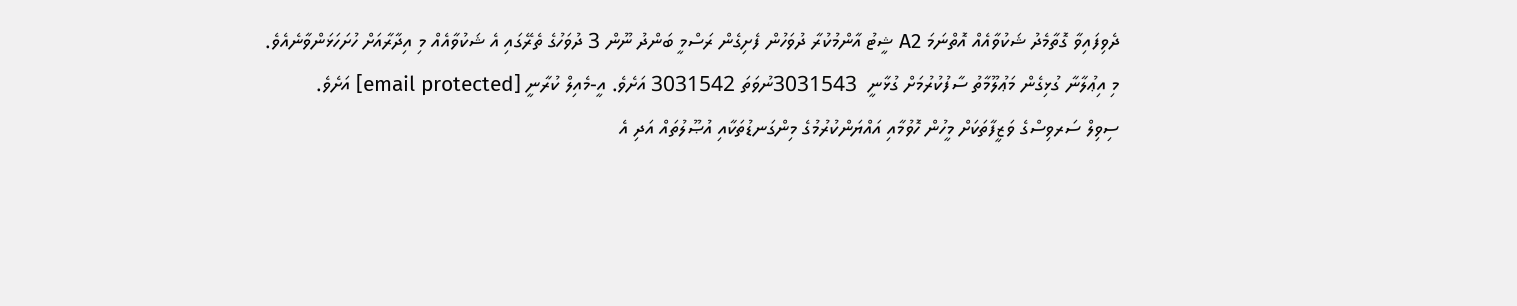ދެވިފައިވާ ގޮތާމެދު ޝަކުވާއެއް އޮތްނަމަ A2 ޝީޓު އާންމުކުރާ ދުވަހުން ފެށިގެން ރަސްމީ ބަންދު ނޫން 3 ދުވަހުގެ ތެރޭގައި އެ ޝަކުވާއެއް މި އިދާރާއަށް ހުށަހަޅަންވާނެއެވެ.
މި އިޢުލާނާ ގުޅިގެން މަޢުލޫމާތު ސާފުކުރުމަށް ގުޅާނީ  3031543ނުވަތަ 3031542 އަށެވެ. އީ-މެއިލް ކުރާނީ [email protected] އަށެވެ.
ސިވިލް ސަރވިސްގެ ވަޒީފާތަކަށް މީހުން ހޮވުމާއި އައްޔަންކުރުމުގެ މިންގަނޑުތަކާއި އުޞޫލުތައް އަދި އެ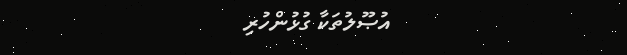އުޞޫލުތަކާ ގުޅުންހުރި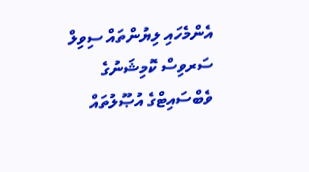އެންމެހައި ލިޔުންތައް ސިވިލް ސަރވިސް ކޮމިޝަނުގެ ވެބްސައިޓްގެ އުޞޫލުތައް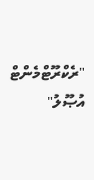"ރެކްރޫޓްމެންޓް އުޞޫލު"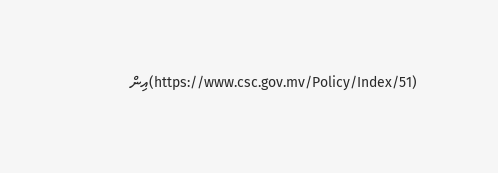(https://www.csc.gov.mv/Policy/Index/51)އިން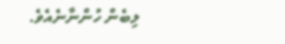ލިބެން ހުންނާނެއެވެ.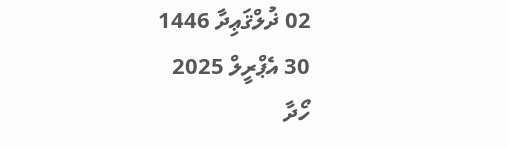02 ޛުލްޤަޢިދާ 1446
30 އެޕްރީލް 2025
ހޯދާ